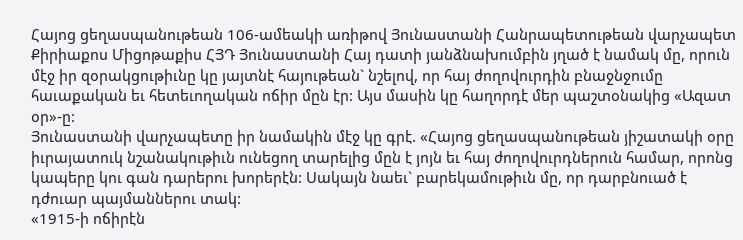Հայոց ցեղասպանութեան 106-ամեակի առիթով Յունաստանի Հանրապետութեան վարչապետ Քիրիաքոս Միցոթաքիս ՀՅԴ Յունաստանի Հայ դատի յանձնախումբին յղած է նամակ մը, որուն մէջ իր զօրակցութիւնը կը յայտնէ հայութեան` նշելով, որ հայ ժողովուրդին բնաջնջումը հաւաքական եւ հետեւողական ոճիր մըն էր: Այս մասին կը հաղորդէ մեր պաշտօնակից «Ազատ օր»-ը:
Յունաստանի վարչապետը իր նամակին մէջ կը գրէ. «Հայոց ցեղասպանութեան յիշատակի օրը իւրայատուկ նշանակութիւն ունեցող տարելից մըն է յոյն եւ հայ ժողովուրդներուն համար, որոնց կապերը կու գան դարերու խորերէն: Սակայն նաեւ` բարեկամութիւն մը, որ դարբնուած է դժուար պայմաններու տակ:
«1915-ի ոճիրէն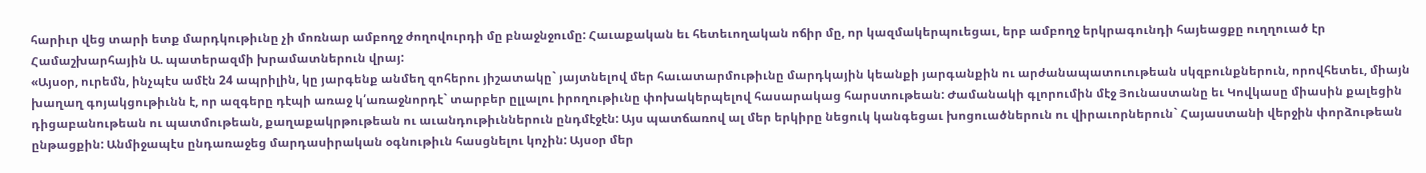հարիւր վեց տարի ետք մարդկութիւնը չի մոռնար ամբողջ ժողովուրդի մը բնաջնջումը: Հաւաքական եւ հետեւողական ոճիր մը, որ կազմակերպուեցաւ, երբ ամբողջ երկրագունդի հայեացքը ուղղուած էր Համաշխարհային Ա. պատերազմի խրամատներուն վրայ:
«Այսօր, ուրեմն, ինչպէս ամէն 24 ապրիլին, կը յարգենք անմեղ զոհերու յիշատակը` յայտնելով մեր հաւատարմութիւնը մարդկային կեանքի յարգանքին ու արժանապատուութեան սկզբունքներուն, որովհետեւ, միայն խաղաղ գոյակցութիւնն է, որ ազգերը դէպի առաջ կ՛առաջնորդէ` տարբեր ըլլալու իրողութիւնը փոխակերպելով հասարակաց հարստութեան: Ժամանակի գլորումին մէջ Յունաստանը եւ Կովկասը միասին քալեցին դիցաբանութեան ու պատմութեան, քաղաքակրթութեան ու աւանդութիւններուն ընդմէջէն: Այս պատճառով ալ մեր երկիրը նեցուկ կանգեցաւ խոցուածներուն ու վիրաւորներուն` Հայաստանի վերջին փորձութեան ընթացքին: Անմիջապէս ընդառաջեց մարդասիրական օգնութիւն հասցնելու կոչին: Այսօր մեր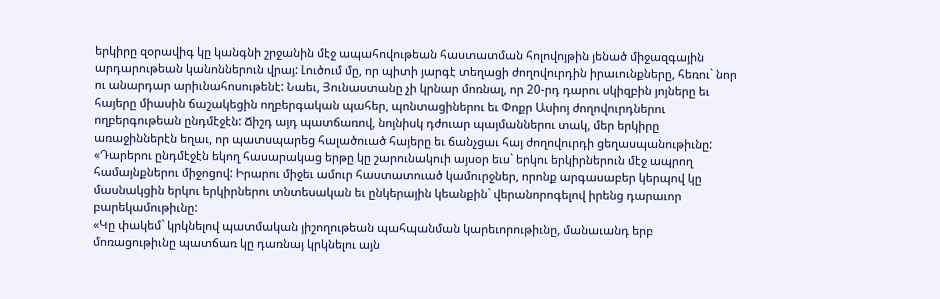երկիրը զօրավիգ կը կանգնի շրջանին մէջ ապահովութեան հաստատման հոլովոյթին յենած միջազգային արդարութեան կանոններուն վրայ: Լուծում մը, որ պիտի յարգէ տեղացի ժողովուրդին իրաւունքները, հեռու` նոր ու անարդար արիւնահոսութենէ: Նաեւ, Յունաստանը չի կրնար մոռնալ, որ 20-րդ դարու սկիզբին յոյները եւ հայերը միասին ճաշակեցին ողբերգական պահեր, պոնտացիներու եւ Փոքր Ասիոյ ժողովուրդներու ողբերգութեան ընդմէջէն: Ճիշդ այդ պատճառով, նոյնիսկ դժուար պայմաններու տակ, մեր երկիրը առաջիններէն եղաւ, որ պատսպարեց հալածուած հայերը եւ ճանչցաւ հայ ժողովուրդի ցեղասպանութիւնը:
«Դարերու ընդմէջէն եկող հասարակաց երթը կը շարունակուի այսօր եւս` երկու երկիրներուն մէջ ապրող համայնքներու միջոցով: Իրարու միջեւ ամուր հաստատուած կամուրջներ, որոնք արգասաբեր կերպով կը մասնակցին երկու երկիրներու տնտեսական եւ ընկերային կեանքին` վերանորոգելով իրենց դարաւոր բարեկամութիւնը:
«Կը փակեմ` կրկնելով պատմական յիշողութեան պահպանման կարեւորութիւնը, մանաւանդ երբ մոռացութիւնը պատճառ կը դառնայ կրկնելու այն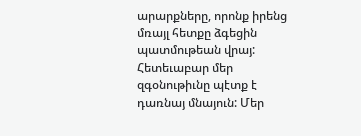արարքները, որոնք իրենց մռայլ հետքը ձգեցին պատմութեան վրայ: Հետեւաբար մեր զգօնութիւնը պէտք է դառնայ մնայուն: Մեր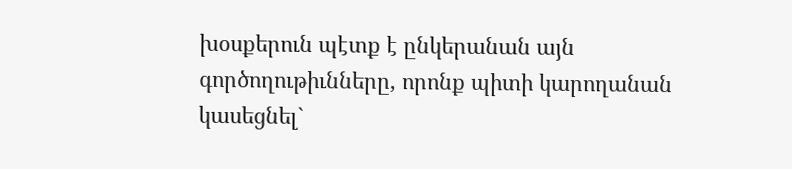խօսքերուն պէտք է ընկերանան այն գործողութիւնները, որոնք պիտի կարողանան կասեցնել`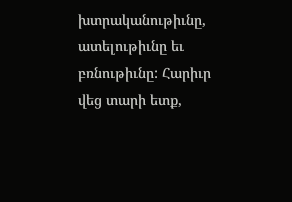խտրականութիւնը, ատելութիւնը եւ բռնութիւնը: Հարիւր վեց տարի ետք,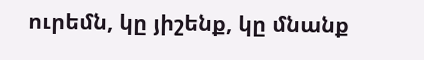ուրեմն, կը յիշենք, կը մնանք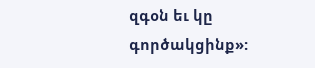զգօն եւ կը գործակցինք»: